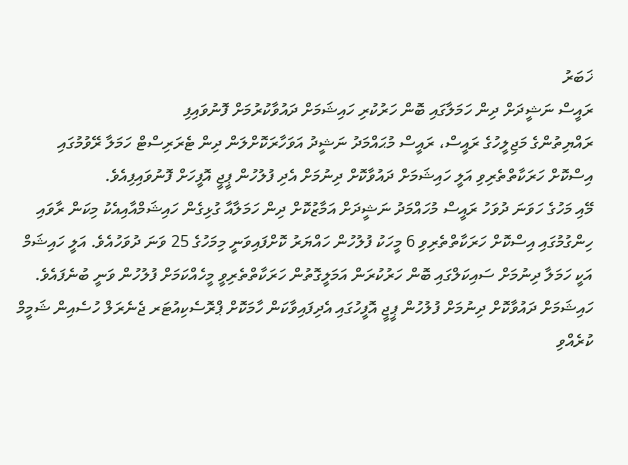ޚަބަރު
ރައީސް ނަޝީދަށް ދިން ހަމަލާގައި ބޮން ހަރުކުރި ހައިޝަމަށް ދައުވާކުރުމަށް ފޮނުވައިފި
ރައްޔިތުންގެ މަޖިލީހުގެ ރައީސް، ރައީސް މުޙައްމަދު ނަޝީދު އަވަހާރަކޮށްލަން ދިން ޓެރަރިސްޓް ހަމަލާ ރޭވުމުގައި އިސްކޮށް ހަރަކާތްތެރިވި އަލީ ހައިޝަމަށް ދައުވާކޮށް ދިނުމަށް އެދި ފުލުހުން ޕީޖީ އޮފީހަށް ފޮނުވައިފިއެވެ.
މޭއި މަހުގެ ހަވަނަ ދުވަހު ރައީސް މުހައްމަދު ނަޝީދަށް އަމާޒުކޮށް ދިން ހަމަލާއާ ގުޅިގެން ހައިޝަމްއާއިއެކު މިކަން ރާވައި ހިންގުމުގައި އިސްކޮށް ހަރަކާތްތެރިވި 6 މީހަކު ފުލުހުން ހައްޔަރު ކޮށްފައިވަނީ މިމަހުގެ 25 ވަނަ ދުވަހުއެވެ. އަލީ ހައިޝަމް އަކީ ހަމަލާ ދިނުމަށް ސައިކަލްގައި ބޮން ހަރުކުރަން އަމަލީގޮތުން ހަރަކާތްތެރިވީ މީހެއްކަމަށް ފުލުހުން ވަނީ ބުނެފައެވެ.
ހައިޝަމަށް ދައުވާކޮށް ދިނުމަށް ފުލުހުން ޕީޖީ އޮފީހުގައި އެދިފައިވާކަން ހާމަކޮށް ޕްރޮސެކިއުޓަރ ޖެނެރަލް ހުސެއިން ޝަމީމް ކުރެއްވި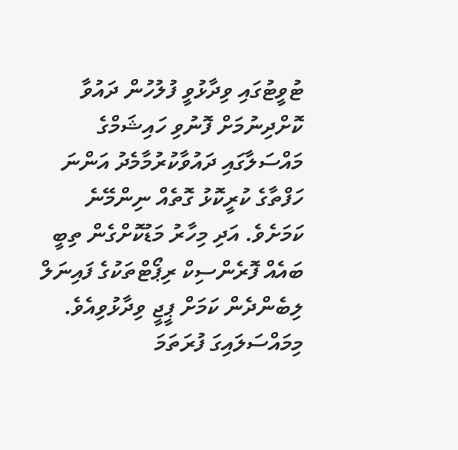ޓުވީޓުގައި ވިދާޅުވީ ފުލުހުން ދައުވާ ކޮށްދިނުމަށް ފޮނުވި ހައިޝަމްގެ މައްސަލާގައި ދައުވާކުރުމާމެދު އަންނަ ހަފްތާގެ ކުރީކޮޅު ގޮތެއް ނިންމޭނެ ކަމަށެވެ. އަދި މިހާރު މަޑުކޮށްގެން ތިބީ ބައެއް ފޮރެންސިކް ރިޕޯޓްތަކުގެ ފައިނަލް ލިބެންދެން ކަމަށް ޕީޖީ ވިދާޅުވިއެވެ.
މިމައްސަލައިގަ ފުރަތަމަ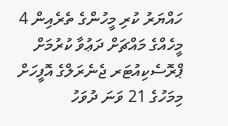ހައްޔަރު ކުރި މީހުންގެ ތެރެއިން 4 މީހެއްގެ މައްޗަށް ދަޢުވާ ކުރުމަށް ޕްރޮސެކިއުޓަރ ޖެނެރަލްގެ އޮފީހަށް މިމަހުގެ 21 ވަނަ ދުވަހު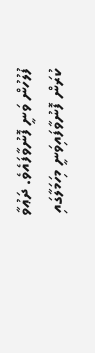ފުލުހުން ވަނީ ފޮނުވާފައެވެ. ދަޢުވާ ކުރަން ފޮނުވާފައިވަނީ މިހަމަލާގައި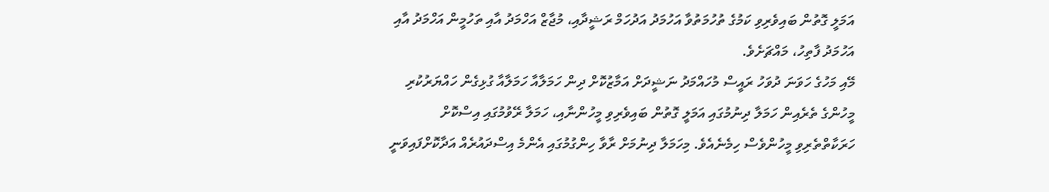އަމަލީ ގޮތުން ބައިވެރިވި ކަމުގެ ތުހުމަތުވާ އަހުމަދު އަދުހަމް ރަޝީދާއި، މުޖާޒް އަހްމަދު އާއި ތަހުމީން އަހްމަދު އާއި އަހުމަދު ފާތިހު، މައްޗަށެވެ.
މޭއި މަހުގެ ހަވަނަ ދުވަހު ރައީސް މުހައްމަދު ނަޝީދަށް އަމާޒުކޮށް ދިން ހަމަލާއާ ހަމަލާއާ ގުޅިގެން ހައްޔަރުކުރި މީހުންގެ ތެރެއިން ހަމަލާ ދިނުމުގައި އަމަލީ ގޮތުން ބައިވެރިވި މީހުންނާއި، ހަމަލާ ރޭވުމުގައި އިސްކޮށް ހަރަކާތްތެރިވި މީހުންވެސް ހިމެނެއެވެ. މިހަމަލާ ދިނުމަށް ރާވާ ހިންގުމުގައި އެންމެ އިސްދައުރެއް އަދާކޮށްފައިވަނީ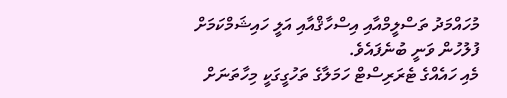މުހައްމަދު ތަސްލީމްއާއި އިސްހާޤްއާއި އަލީ ހައިޝަމްކަމަށް ފުލުހުން ވަނީ ބުނެފައެވެ.
މެއި ހައެއްގެ ޓެރަރިސްޓް ހަމަލާގެ ތަހުގީގަކީ މިހާތަނަށް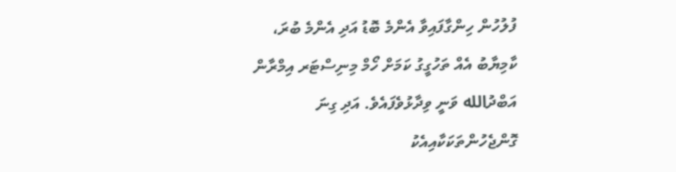ފުލުހުން ހިންގާފައިވާ އެންމެ ބޮޑު އަދި އެންމެ ބުރަ، ކާމިޔާބު އެއް ތަހުގީގު ކަމަށް ހޯމް މިނިސްޓަރ އިމްރާން އަބްދުالله ވަނީ ވިދާޅުވެފައެވެ. އަދި ގިނަ ގޮންޖެހުންތަކަކާއިއެކު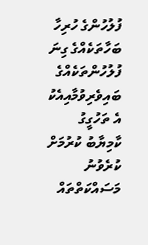ފުލުހުންގެ ހުރިހާ ބަހާތަކެއްގެ ގިނަ ފުލުހުންތަކެއްގެ ބައިވެރިވުމާއިއެކު އެ ތަހުގީގު ކާމިޔާބު ކުރުމަށް ކުރެވުނު މަސައްކަތްތައް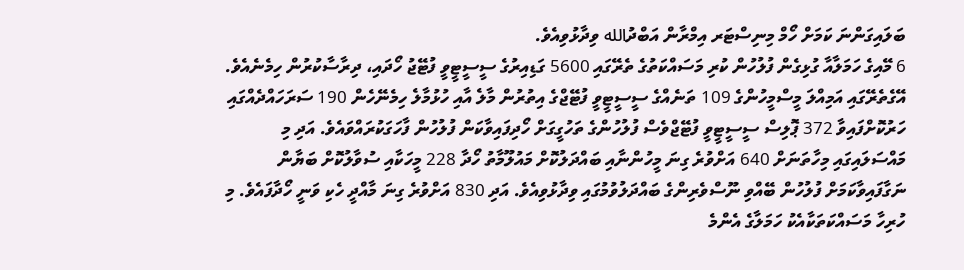ބަލައިގަންނަ ކަމަށް ހޯމް މިނިސްޓަރ އިމްރާން އަބްދުالله ވިދާޅުވިއެވެ.
6 މޭއިގެ ހަމަލާއާ ގުޅިގެން ފުލުހުން ކުރި މަސައްކަތުގެ ތެރޭގައި 5600 ގަޑިއިރުގެ ސީސީޓީވީ ފުޓޭޖު ހޯދައި، ދިރާސާކުރުން ހިމެނެއެވެ. އޭގެތެރޭގައި އަމިއްލަ މީސްމީހުންގެ 109 ތަނެއްގެ ސީސީޓީވީ ފުޓޭޖްގެ އިތުރުން މާލެ އާއި ހުޅުމާލެ ހިމެނޭހެން 190 ސަރަހައްދެއްގައި ހަރުކޮށްފައިވާ 372 ޕޮލިސް ސީސީޓީވީ ފުޓޭޖްވެސް ފުލުހުންގެ ތަހުގީގަށް ހޯދިފައިވާކަން ފުލުހުން ފާހަގަކުރައްވައެވެ. އަދި މި މައްސަލައިގައި މިހާތަނަށް 640 އަށްވުރެ ގިނަ މީހުންނާއި ބައްދަލުކޮށް މައުލޫމާތު ހޯދާ 228 މީހަކާއި ސުވާލުކޮށް ބަޔާން ނަގާފައިވާކަމަށް ފުލުހުން ބޭއްވި ނޫސްވެރިންގެ ބައްދަލުވުމުގައި ވިދާޅުވިއެވެ. އަދި 830 އަށްވުރެ ގިނަ މާއްދީ ހެކި ވަނީ ހޯދާފައެވެ. މި ހުރިހާ މަސައްކަތަކާއެކު ހަމަލާގެ އެންމެ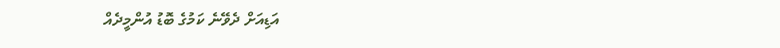އަޑިއަށް ދެވޭނެ ކަމުގެ ބޮޑު އުންމީދެއް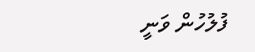ފުލުހުން ވަނީ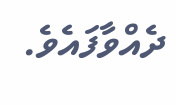ދެއްވާފައެވެ.